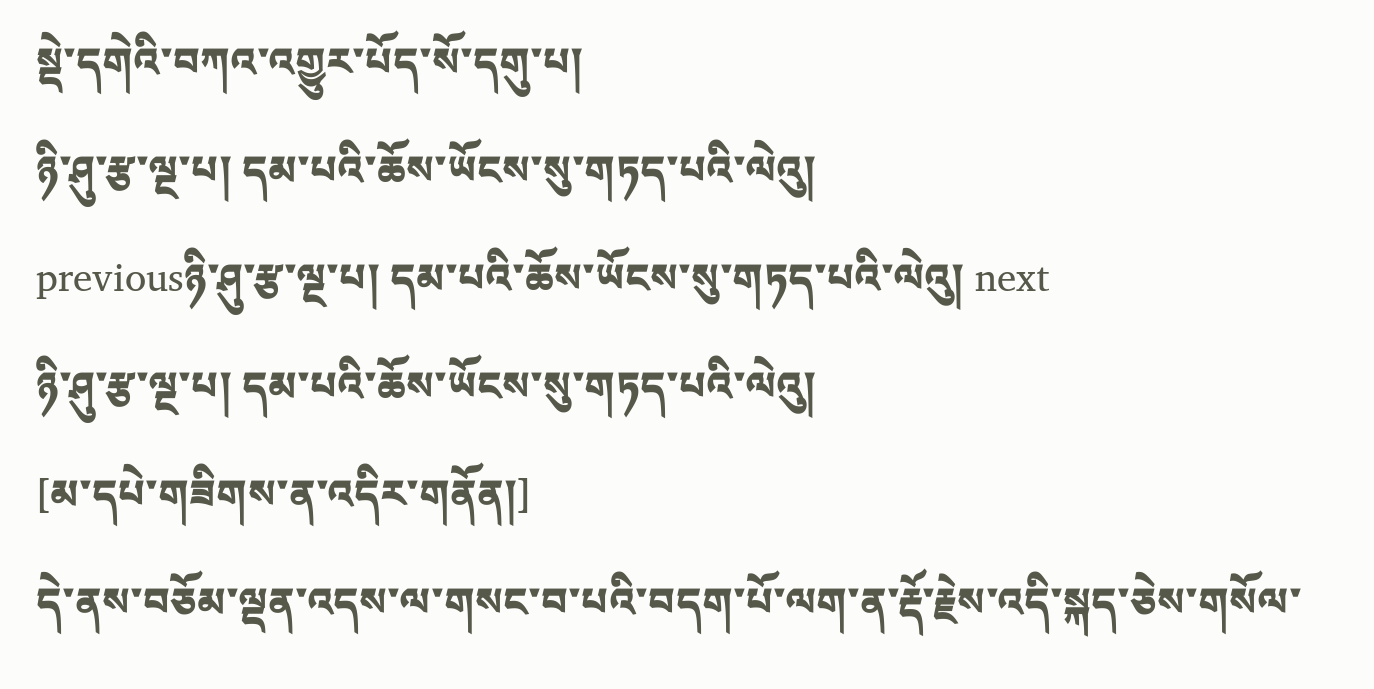སྡེ་དགེའི་བཀའ་འགྱུར་པོད་སོ་དགུ་པ།
ཉི་ཤུ་རྩ་ལྔ་པ། དམ་པའི་ཆོས་ཡོངས་སུ་གཏད་པའི་ལེའུ།
previousཉི་ཤུ་རྩ་ལྔ་པ། དམ་པའི་ཆོས་ཡོངས་སུ་གཏད་པའི་ལེའུ། next
ཉི་ཤུ་རྩ་ལྔ་པ། དམ་པའི་ཆོས་ཡོངས་སུ་གཏད་པའི་ལེའུ།
[མ་དཔེ་གཟིགས་ན་འདིར་གནོན།]
དེ་ནས་བཅོམ་ལྡན་འདས་ལ་གསང་བ་པའི་བདག་པོ་ལག་ན་རྡོ་རྗེས་འདི་སྐད་ཅེས་གསོལ་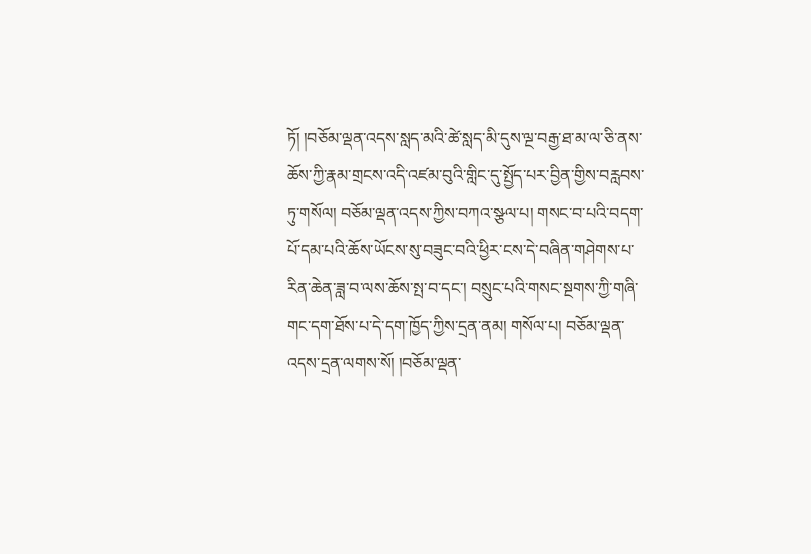ཏོ། །བཅོམ་ལྡན་འདས་སླད་མའི་ཚེ་སླད་མི་དུས་ལྔ་བརྒྱ་ཐ་མ་ལ་ཅི་ནས་ཆོས་ཀྱི་རྣམ་གྲངས་འདི་འཛམ་བུའི་གླིང་དུ་སྤྱོད་པར་བྱིན་གྱིས་བརླབས་ཏུ་གསོལ། བཅོམ་ལྡན་འདས་ཀྱིས་བཀའ་སྩལ་པ། གསང་བ་པའི་བདག་པོ་དམ་པའི་ཆོས་ཡོངས་སུ་བཟུང་བའི་ཕྱིར་ངས་དེ་བཞིན་གཤེགས་པ་རིན་ཆེན་ཟླ་བ་ལས་ཆོས་སྤ་བ་དང་། བསྲུང་པའི་གསང་སྔགས་ཀྱི་གཞི་གང་དག་ཐོས་པ་དེ་དག་ཁྱོད་ཀྱིས་དྲན་ནམ། གསོལ་པ། བཅོམ་ལྡན་འདས་དྲན་ལགས་སོ། །བཅོམ་ལྡན་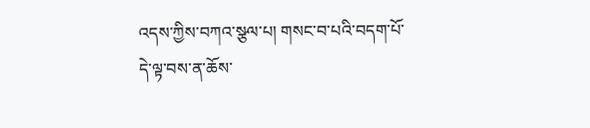འདས་ཀྱིས་བཀའ་སྩལ་པ། གསང་བ་པའི་བདག་པོ་དེ་ལྟ་བས་ན་ཆོས་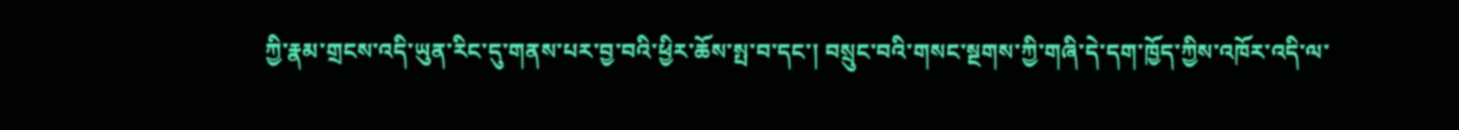ཀྱི་རྣམ་གྲངས་འདི་ཡུན་རིང་དུ་གནས་པར་བྱ་བའི་ཕྱིར་ཆོས་སྤ་བ་དང་། བསྲུང་བའི་གསང་སྔགས་ཀྱི་གཞི་དེ་དག་ཁྱོད་ཀྱིས་འཁོར་འདི་ལ་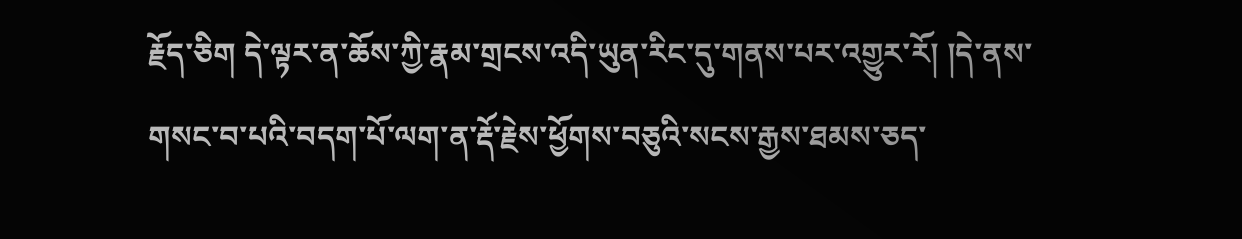རྗོད་ཅིག དེ་ལྟར་ན་ཆོས་ཀྱི་རྣམ་གྲངས་འདི་ཡུན་རིང་དུ་གནས་པར་འགྱུར་རོ། །དེ་ནས་གསང་བ་པའི་བདག་པོ་ལག་ན་རྡོ་རྗེས་ཕྱོགས་བཅུའི་སངས་རྒྱས་ཐམས་ཅད་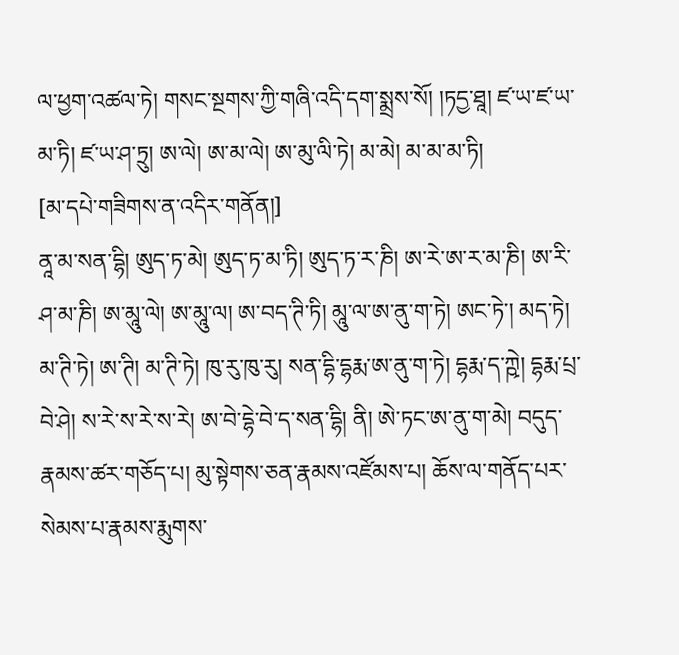ལ་ཕྱག་འཚལ་ཏེ། གསང་སྔགས་ཀྱི་གཞི་འདི་དག་སྨྲས་སོ། །ཏདྱ་ཐཱ། ཛ་ཡ་ཛ་ཡ་མ་ཏི། ཛ་ཡ་ཤ་ཏྲུ། ཨ་ལེ། ཨ་མ་ལེ། ཨ་མུ་ལི་ཏེ། མ་མེ། མ་མ་མ་ཏི།
[མ་དཔེ་གཟིགས་ན་འདིར་གནོན།]
ནཱ་མ་སན་དྷི། ཨུད་ཏ་མེ། ཨུད་ཏ་མ་ཏི། ཨུད་ཏ་ར་ཎི། ཨ་རེ་ཨ་ར་མ་ཎི། ཨ་རི་ཤ་མ་ཎི། ཨ་མཱུ་ལེ། ཨ་མཱུ་ལ། ཨ་བད་ཊི་ཏི། མཱུ་ལ་ཨ་ནུ་ག་ཏེ། ཨང་ཏེ་། མད་ཏེ། མ་ཊི་ཏེ། ཨ་ཊི། མ་ཊི་ཏེ། ཁུ་རུ་ཁུ་རུ། སན་དྷི་དྷརྨ་ཨ་ནུ་ག་ཏེ། དྷརྨ་ད་ཀྵེ། དྷརྨ་པྲ་བེ་ཤེ། ས་རེ་ས་རེ་ས་རེ། ཨ་བེ་དྷེ་བེ་ད་སན་དྷི། ནི། ཨེ་ཏང་ཨ་ནུ་ག་མེ། བདུད་རྣམས་ཚར་གཅོད་པ། མུ་སྟེགས་ཅན་རྣམས་འཛོམས་པ། ཆོས་ལ་གནོད་པར་སེམས་པ་རྣམས་རྨུགས་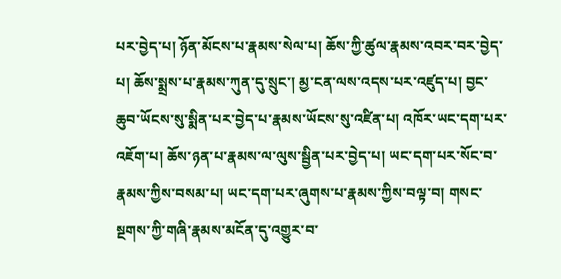པར་བྱེད་པ། ཉོན་མོངས་པ་རྣམས་སེལ་པ། ཆོས་ཀྱི་ཚུལ་རྣམས་འབར་བར་བྱེད་པ། ཆོས་སྨྲས་པ་རྣམས་ཀུན་དུ་སྲུང་། མྱ་ངན་ལས་འདས་པར་འཛུད་པ། བྱང་ཆུབ་ཡོངས་སུ་སྨིན་པར་བྱེད་པ་རྣམས་ཡོངས་སུ་འཛིན་པ། འཁོར་ཡང་དག་པར་འཇོག་པ། ཆོས་ཉན་པ་རྣམས་ལ་ལུས་སྦྱིན་པར་བྱེད་པ། ཡང་དག་པར་སོང་བ་རྣམས་ཀྱིས་བསམ་པ། ཡང་དག་པར་ཞུགས་པ་རྣམས་ཀྱིས་བལྟ་བ། གསང་སྔགས་ཀྱི་གཞི་རྣམས་མངོན་དུ་འགྱུར་བ་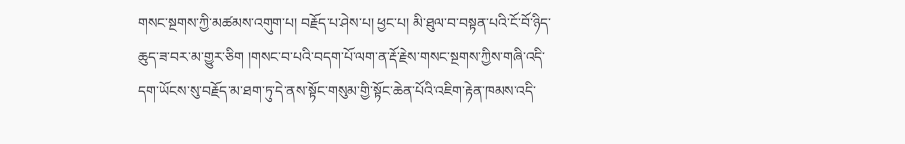གསང་སྔགས་ཀྱི་མཚམས་འགུག་པ། བརྗོད་པ་ཤེས་པ། ཕྱང་པ། མི་ཐུལ་བ་བསྟན་པའི་ངོ་བོ་ཉིད་ཆུད་ཟ་བར་མ་གྱུར་ཅིག །གསང་བ་པའི་བདག་པོ་ལག་ན་རྡོ་རྗེས་གསང་སྔགས་ཀྱིས་གཞི་འདི་དག་ཡོངས་སུ་བརྗོད་མ་ཐག་ཏུ་དེ་ནས་སྟོང་གསུམ་གྱི་སྟོང་ཆེན་པོའི་འཇིག་རྟེན་ཁམས་འདི་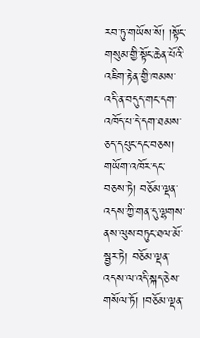རབ་ཏུ་གཡོས་སོ། །སྟོང་གསུམ་གྱི་སྟོང་ཆེན་པོའི་འཇིག་རྟེན་གྱི་ཁམས་འདི་ན་བདུད་གང་དག་འཁོད་པ་དེ་དག་ཐམས་ཅད་དཔུང་དང་བཅས། གཡོག་འཁོར་དང་བཅས་ཏེ། བཅོམ་ལྡན་འདས་ཀྱི་གན་དུ་ལྷགས་ནས་ལུས་བཏུང་ཐལ་མོ་སྦྱར་ཏེ། བཅོམ་ལྡན་འདས་ལ་འདི་སྐད་ཅེས་གསོལ་ཏོ། །བཅོམ་ལྡན་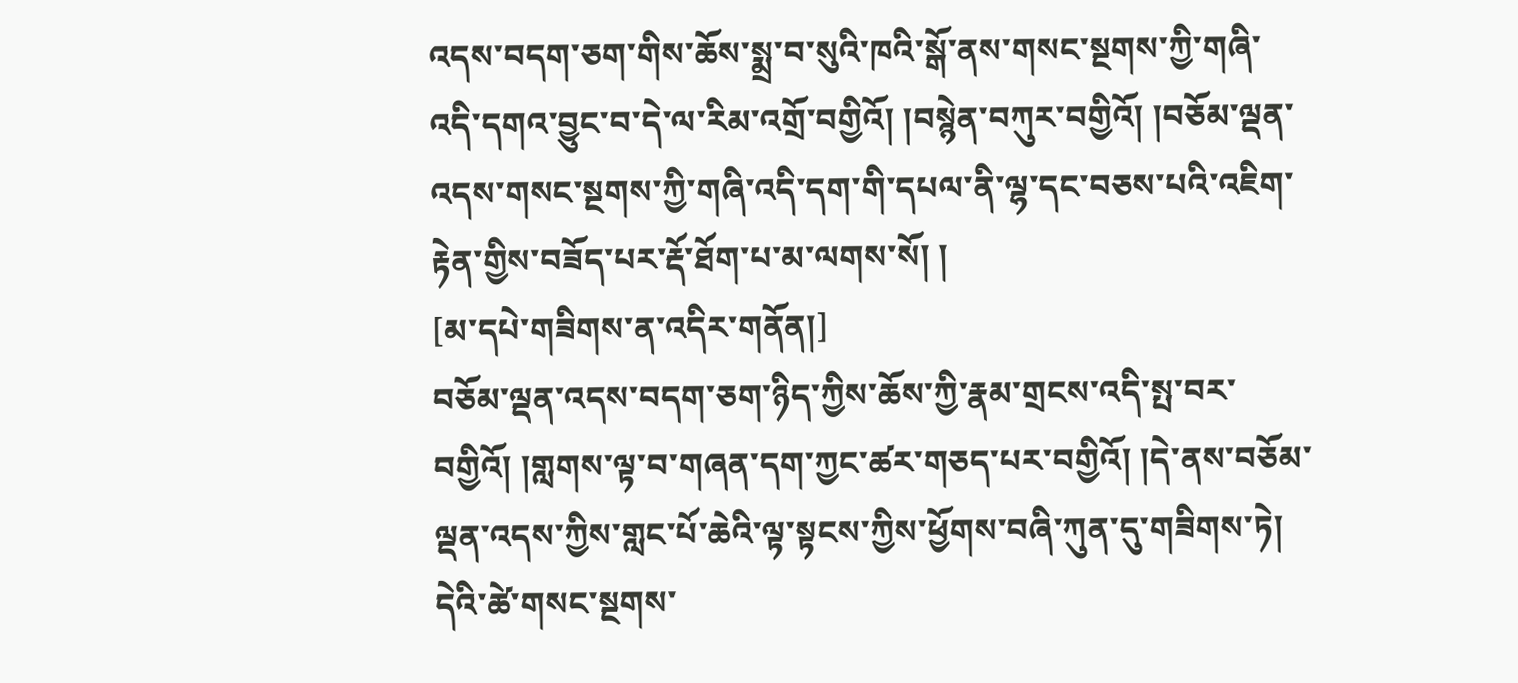འདས་བདག་ཅག་གིས་ཆོས་སྨྲ་བ་སུའི་ཁའི་སྒོ་ནས་གསང་སྔགས་ཀྱི་གཞི་འདི་དགའ་བྱུང་བ་དེ་ལ་རིམ་འགྲོ་བགྱིའོ། །བསྙེན་བཀུར་བགྱིའོ། །བཅོམ་ལྡན་འདས་གསང་སྔགས་ཀྱི་གཞི་འདི་དག་གི་དཔལ་ནི་ལྷ་དང་བཅས་པའི་འཇིག་རྟེན་གྱིས་བཟོད་པར་རྡོ་ཐོག་པ་མ་ལགས་སོ། །
[མ་དཔེ་གཟིགས་ན་འདིར་གནོན།]
བཅོམ་ལྡན་འདས་བདག་ཅག་ཉིད་ཀྱིས་ཆོས་ཀྱི་རྣམ་གྲངས་འདི་སྤ་བར་བགྱིའོ། །གླགས་ལྟ་བ་གཞན་དག་ཀྱང་ཚར་གཅད་པར་བགྱིའོ། །དེ་ནས་བཅོམ་ལྡན་འདས་ཀྱིས་གླང་པོ་ཆེའི་ལྟ་སྟངས་ཀྱིས་ཕྱོགས་བཞི་ཀུན་དུ་གཟིགས་ཏེ། དེའི་ཚེ་གསང་སྔགས་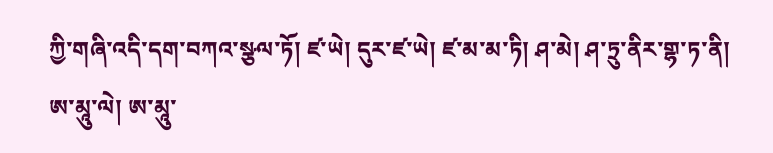ཀྱི་གཞི་འདི་དག་བཀའ་སྩལ་ཏོ། ཛ་ཡེ། དུར་ཛ་ཡེ། ཛ་མ་མ་ཏི། ཤ་མེ། ཤ་ཏྲུ་ནིར་གྷ་ཏ་ནི། ཨ་མཱུ་ལེ། ཨ་མཱུ་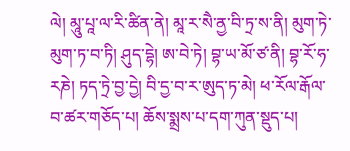ལེ། མཱུ་པཱ་ལ་རི་ཚིན་ནེ། མཱ་ར་སཻ་ནྱ་བི་ཏྲ་ས་ནི། མུག་ཏེ་མུག་ཏ་བ་ཏི། ཤུད་དྷེ། ཨ་བེ་ཏེ། བྷ་ཡ་མོ་ཙ་ནི། བྷ་རོ་ཧ་རཎེ། ཏད་ཏྲེ་བྱ་དྱེ། བི་དྱ་བ་ར་ཨུད་ཏ་མེ། ཕ་རོལ་རྒོལ་བ་ཚར་གཅོད་པ། ཆོས་སྨྲས་པ་དག་ཀུན་སྡུད་པ།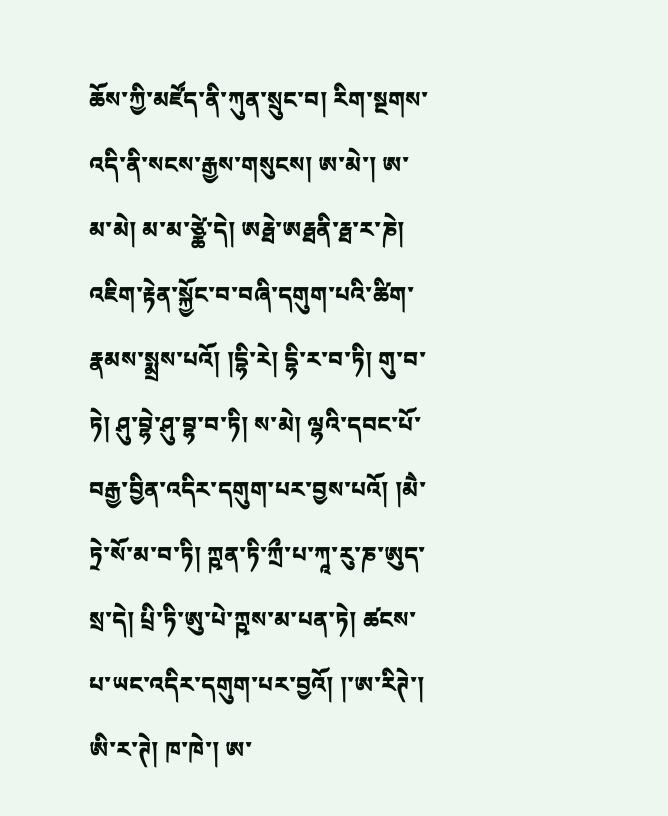ཆོས་ཀྱི་མཛོད་ནི་ཀུན་སྲུང་བ། རིག་སྔགས་འདི་ནི་སངས་རྒྱས་གསུངས། ཨ་མེ་། ཨ་མ་མེ། མ་མ་ཙྪེ་དེ། ཨརྠེ་ཨརྠནི་རྠ་ར་ཎེ། འཇིག་རྟེན་སྐྱོང་བ་བཞི་དགུག་པའི་ཚིག་རྣམས་སྨྲས་པའོ། །དྷི་རེ། དྷི་ར་བ་ཏི། གུ་བ་ཏེ། ཤུ་བྷེ་ཤུ་བྷ་བ་ཏི། ས་མེ། ལྷའི་དབང་པོ་བརྒྱ་བྱིན་འདིར་དགུག་པར་བྱས་པའོ། །མཻ་ཏྲེ་སོ་མ་བ་ཏི། ཀྵན་ཏི་ཀྲྀ་པ་ཀཱ་རུ་ཎ་ཨུད་སྲ་དེ། པྲི་ཏི་ཨུ་པེ་ཀྵས་མ་པན་ཏེ། ཚངས་པ་ཡང་འདིར་དགུག་པར་བྱའོ། །་ཨ་རིཊེ་། ཨི་ར་ཊེ། ཁ་ཁེ་། ཨ་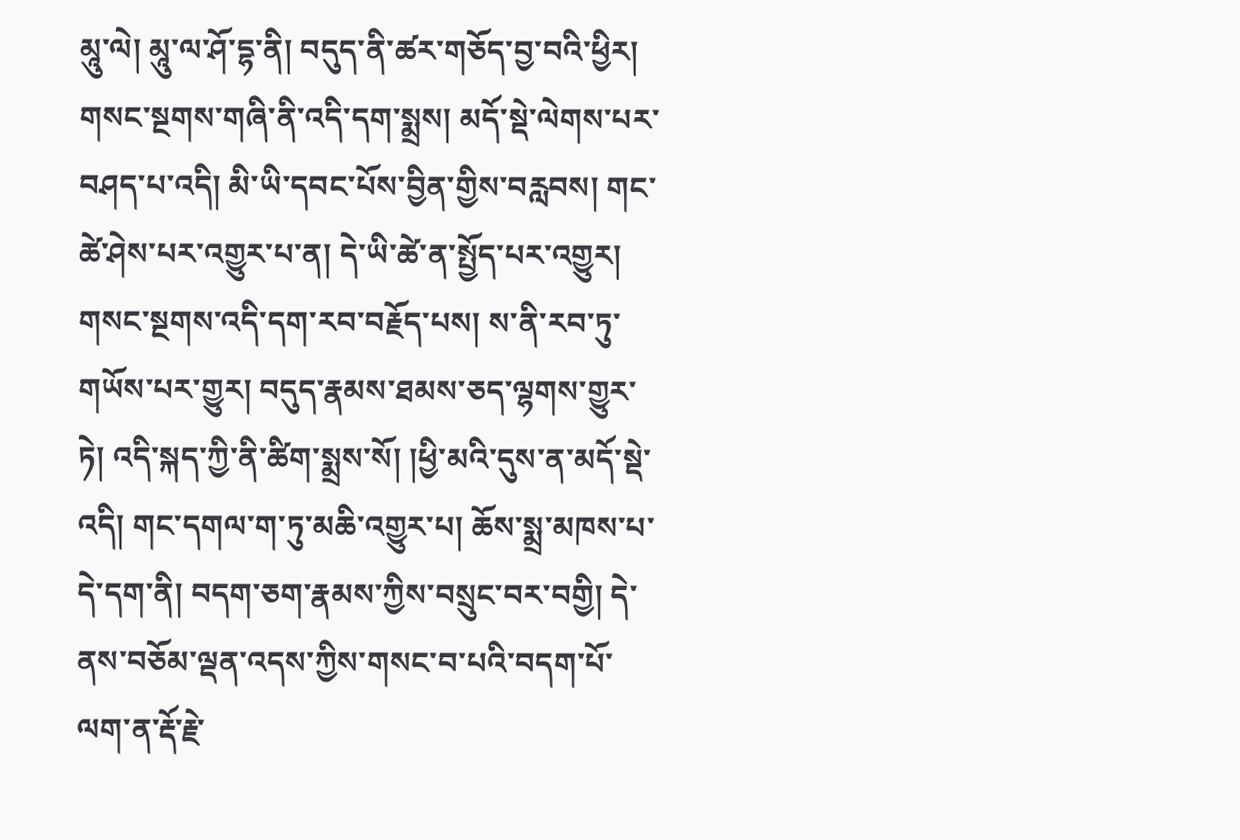མཱུ་ལེ། མཱུ་ལ་ཤོ་དྷ་ནི། བདུད་ནི་ཚར་གཅོད་བྱ་བའི་ཕྱིར། གསང་སྔགས་གཞི་ནི་འདི་དག་སྨྲས། མདོ་སྡེ་ལེགས་པར་བཤད་པ་འདི། མི་ཡི་དབང་པོས་བྱིན་གྱིས་བརླབས། གང་ཚེ་ཤེས་པར་འགྱུར་པ་ན། དེ་ཡི་ཚེ་ན་སྤྱོད་པར་འགྱུར། གསང་སྔགས་འདི་དག་རབ་བརྗོད་པས། ས་ནི་རབ་ཏུ་གཡོས་པར་གྱུར། བདུད་རྣམས་ཐམས་ཅད་ལྷགས་གྱུར་ཏེ། འདི་སྐད་ཀྱི་ནི་ཚིག་སྨྲས་སོ། །ཕྱི་མའི་དུས་ན་མདོ་སྡེ་འདི། གང་དགལ་ག་ཏུ་མཆི་འགྱུར་པ། ཆོས་སྨྲ་མཁས་པ་དེ་དག་ནི། བདག་ཅག་རྣམས་ཀྱིས་བསྲུང་བར་བགྱི། དེ་ནས་བཅོམ་ལྡན་འདས་ཀྱིས་གསང་བ་པའི་བདག་པོ་ལག་ན་རྡོ་རྗེ་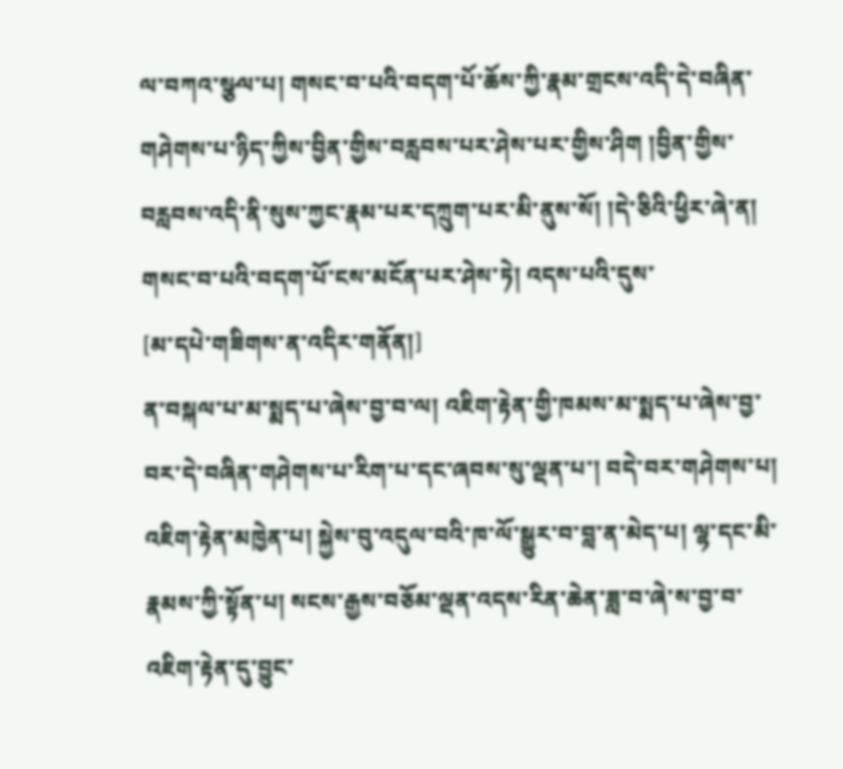ལ་བཀའ་སྩལ་པ། གསང་བ་པའི་བདག་པོ་ཆོས་ཀྱི་རྣམ་གྲངས་འདི་དེ་བཞིན་གཤེགས་པ་ཉིད་ཀྱིས་བྱིན་གྱིས་བརླབས་པར་ཤེས་པར་གྱིས་ཤིག །བྱིན་གྱིས་བརླབས་འདི་ནི་སུས་ཀྱང་རྣམ་པར་དཀྲུག་པར་མི་ནུས་སོ། །དེ་ཅིའི་ཕྱིར་ཞེ་ན། གསང་བ་པའི་བདག་པོ་ངས་མངོན་པར་ཤེས་ཏེ། འདས་པའི་དུས་
[མ་དཔེ་གཟིགས་ན་འདིར་གནོན།]
ན་བསྐལ་པ་མ་སྨད་པ་ཞེས་བྱ་བ་ལ། འཇིག་རྟེན་གྱི་ཁམས་མ་སྨད་པ་ཞེས་བྱ་བར་དེ་བཞིན་གཤེགས་པ་རིག་པ་དང་ཞབས་སུ་ལྡན་པ་། བདེ་བར་གཤེགས་པ། འཇིག་རྟེན་མཁྱེན་པ། སྐྱེས་བུ་འདུལ་བའི་ཁ་ལོ་སྒྱུར་བ་བླ་ན་མེད་པ། ལྷ་དང་མི་རྣམས་ཀྱི་སྟོན་པ། སངས་རྒྱས་བཅོམ་ལྡན་འདས་རིན་ཆེན་ཟླ་བ་ཞེ་ས་བྱ་བ་འཇིག་རྟེན་དུ་བྱུང་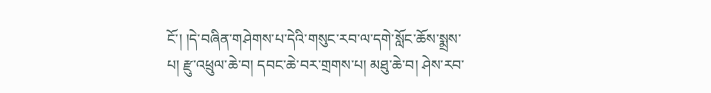ངོ་། །དེ་བཞིན་གཤེགས་པ་དེའི་གསུང་རབ་ལ་དགེ་སློང་ཆོས་སྨྲས་པ། རྫུ་འཕྲུལ་ཆེ་བ། དབང་ཆེ་བར་གྲགས་པ། མཐུ་ཆེ་བ། ཤེས་རབ་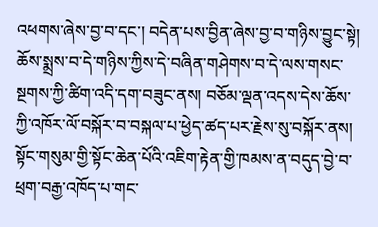འཕགས་ཞེས་བྱ་བ་དང་། བདེན་པས་བྱིན་ཞེས་བྱ་བ་གཉིས་བྱུང་སྟེ། ཆོས་སྨྲས་བ་དེ་གཉིས་ཀྱིས་དེ་བཞིན་གཤེགས་བ་དེ་ལས་གསང་སྔགས་ཀྱི་ཚིག་འདི་དག་བཟུང་ནས། བཅོམ་ལྡན་འདས་དེས་ཆོས་ཀྱི་འཁོར་ལོ་བསྐོར་བ་བསྐལ་པ་ཕྱེད་ཚད་པར་རྗེས་སུ་བསྐོར་ནས། སྟོང་གསུམ་གྱི་སྟོང་ཆེན་པོའི་འཇིག་རྟེན་གྱི་ཁམས་ན་བདུད་བྱེ་བ་ཕྲག་བརྒྱ་འཁོད་པ་གང་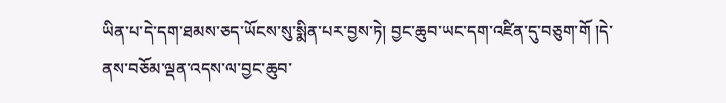ཡིན་པ་དེ་དག་ཐམས་ཅད་ཡོངས་སུ་སྨིན་པར་བྱས་ཏེ། བྱང་ཆུབ་ཡང་དག་འཛིན་དུ་བཅུག་གོ །དེ་ནས་བཅོམ་ལྡན་འདས་ལ་བྱང་ཆུབ་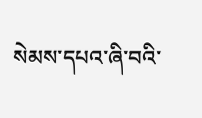སེམས་དཔའ་ཞི་བའི་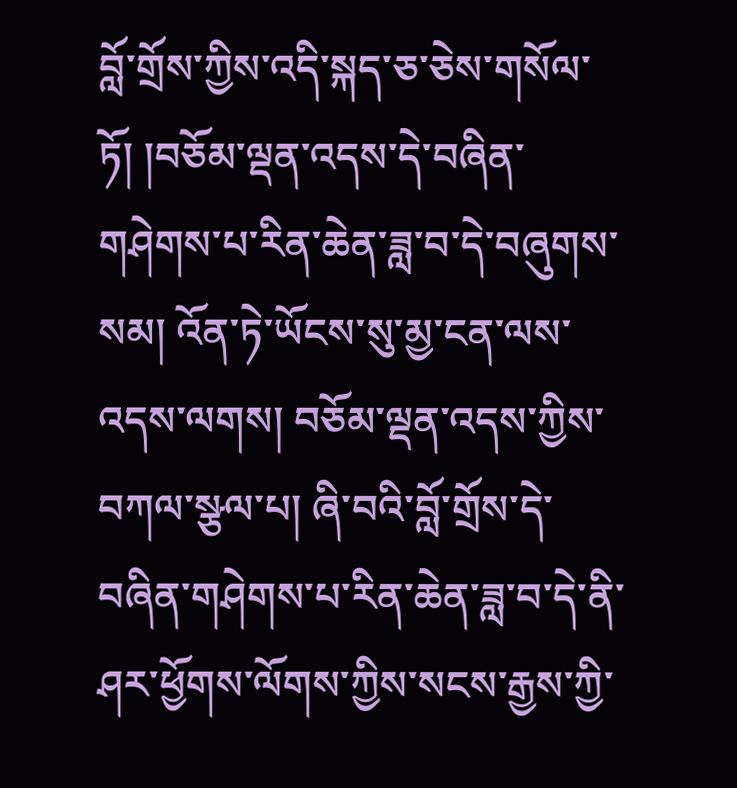བློ་གྲོས་ཀྱིས་འདི་སྐད་ཅ་ཅེས་གསོལ་ཏོ། །བཅོམ་ལྡན་འདས་དེ་བཞིན་གཤེགས་པ་རིན་ཆེན་ཟླ་བ་དེ་བཞུགས་སམ། འོན་ཏེ་ཡོངས་སུ་མྱ་ངན་ལས་འདས་ལགས། བཅོམ་ལྡན་འདས་ཀྱིས་བཀལ་སྩལ་པ། ཞི་བའི་བློ་གྲོས་དེ་བཞིན་གཤེགས་པ་རིན་ཆེན་ཟླ་བ་དེ་ནི་ཤར་ཕྱོགས་ལོགས་ཀྱིས་སངས་རྒྱས་ཀྱི་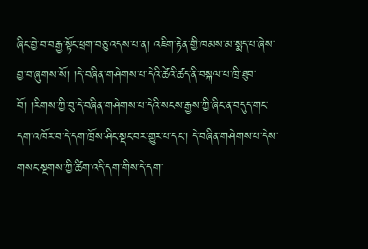ཞིང་བྱེ་བ་བརྒྱ་སྟོང་ཕྲག་བཅུ་འདས་པ་ན། འཇིག་རྟེན་གྱི་ཁམས་མ་སྨད་པ་ཞེས་བྱ་བ་ཞུགས་སོ། །དེ་བཞིན་གཤེགས་པ་དེའི་ཚེའི་ཚད་ནི་བསྐལ་པ་ཁྲི་ཐུབ་བོ། །རིགས་ཀྱི་བུ་དེ་བཞིན་གཤེགས་པ་དེའི་སངས་རྒྱས་ཀྱི་ཞིང་ན་བདུད་གང་དག་འཁོར་བ་དེ་དག་ཁྲོས་ཤིང་སྡང་བར་གྱུར་པ་དང་། དེ་བཞིན་གཤེགས་པ་དེས་གསང་སྔགས་ཀྱི་ཚིག་འདི་དག་གིས་དེ་དག་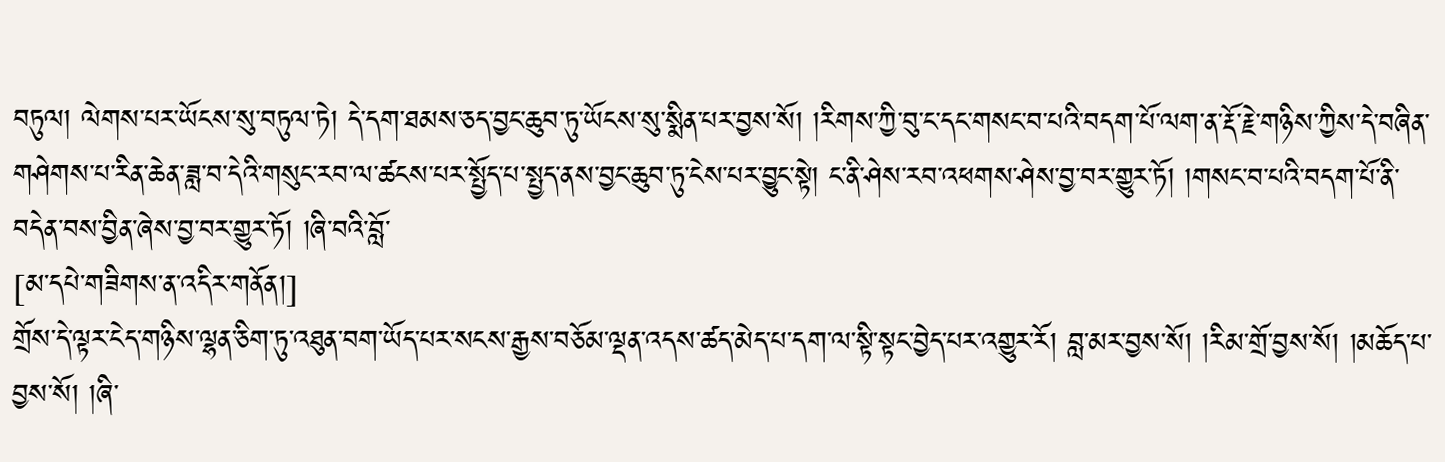བཏུལ། ལེགས་པར་ཡོངས་སུ་བཏུལ་ཏེ། དེ་དག་ཐམས་ཅད་བྱང་ཆུབ་ཏུ་ཡོངས་སུ་སྨིན་པར་བྱས་སོ། །རིགས་ཀྱི་བུ་ང་དང་གསང་བ་པའི་བདག་པོ་ལག་ན་རྡོ་རྗེ་གཉིས་ཀྱིས་དེ་བཞིན་གཤེགས་པ་རིན་ཆེན་ཟླ་བ་དེའི་གསུང་རབ་ལ་ཚངས་པར་སྤྱོད་པ་སྤྱད་ནས་བྱང་ཆུབ་ཏུ་ངེས་པར་བྱུང་སྟེ། ང་ནི་ཤེས་རབ་འཕགས་ཤེས་བྱ་བར་གྱུར་ཏོ། །གསང་བ་པའི་བདག་པོ་ནི་བདེན་བས་བྱིན་ཞེས་བྱ་བར་གྱུར་ཏོ། །ཞི་བའི་བློ་
[མ་དཔེ་གཟིགས་ན་འདིར་གནོན།]
གྲོས་དེ་ལྟར་ངེད་གཉིས་ལྷན་ཅིག་ཏུ་འཐུན་བག་ཡོད་པར་སངས་རྒྱས་བཅོམ་ལྡན་འདས་ཚད་མེད་པ་དག་ལ་སྟི་སྟང་བྱེད་པར་འགྱུར་རོ། བླ་མར་བྱས་སོ། །རིམ་གྲོ་བྱས་སོ། །མཆོད་པ་བྱས་སོ། །ཞི་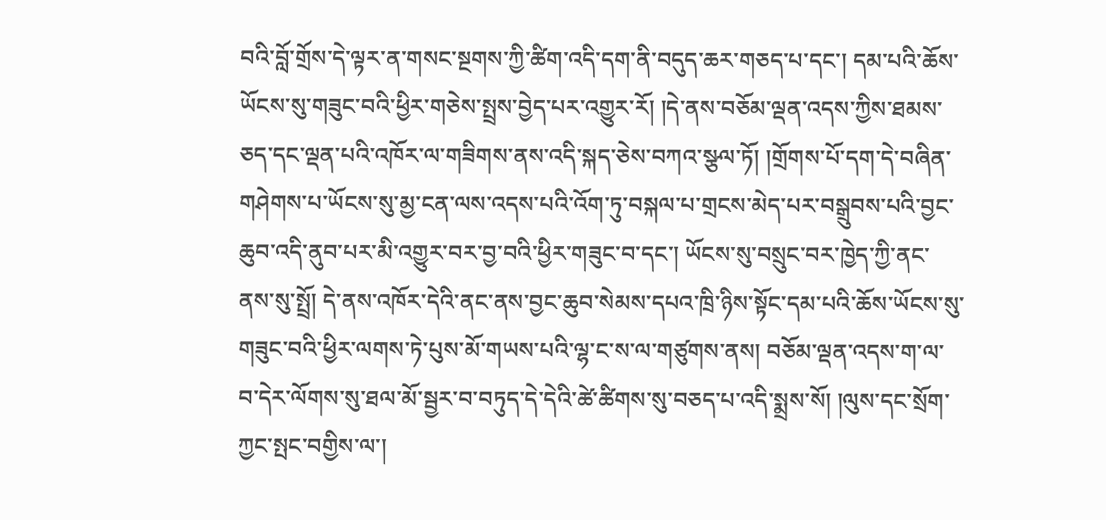བའི་བློ་གྲོས་དེ་ལྟར་ན་གསང་སྔགས་ཀྱི་ཚིག་འདི་དག་ནི་བདུད་ཆར་གཅད་པ་དང་། དམ་པའི་ཆོས་ཡོངས་སུ་གཟུང་བའི་ཕྱིར་གཅེས་སྤྲས་བྱེད་པར་འགྱུར་རོ། །དེ་ནས་བཅོམ་ལྡན་འདས་ཀྱིས་ཐམས་ཅད་དང་ལྡན་པའི་འཁོར་ལ་གཟིགས་ནས་འདི་སྐད་ཅེས་བཀའ་སྩལ་ཏོ། །གྲོགས་པོ་དག་དེ་བཞིན་གཤེགས་པ་ཡོངས་སུ་མྱ་ངན་ལས་འདས་པའི་འོག་ཏུ་བསྐལ་པ་གྲངས་མེད་པར་བསྒྲུབས་པའི་བྱང་ཆུབ་འདི་ནུབ་པར་མི་འགྱུར་བར་བྱ་བའི་ཕྱིར་གཟུང་བ་དང་། ཡོངས་སུ་བསྲུང་བར་ཁྱེད་ཀྱི་ནང་ནས་སུ་སྤྲོ། དེ་ནས་འཁོར་དེའི་ནང་ནས་བྱང་ཆུབ་སེམས་དཔའ་ཁྲི་ཉིས་སྟོང་དམ་པའི་ཆོས་ཡོངས་སུ་གཟུང་བའི་ཕྱིར་ལགས་ཏེ་པུས་མོ་གཡས་པའི་ལྷ་ང་ས་ལ་གཙུགས་ནས། བཅོམ་ལྡན་འདས་ག་ལ་བ་དེར་ལོགས་སུ་ཐལ་མོ་སྦྱར་བ་བཏུད་དེ་དེའི་ཚེ་ཚིགས་སུ་བཅད་པ་འདི་སྨྲས་སོ། །ལུས་དང་སྲོག་ཀྱང་སྤང་བགྱིས་ལ་།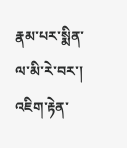རྣམ་པར་སྨིན་ལ་མི་རེ་བར་། འཇིག་རྟེན་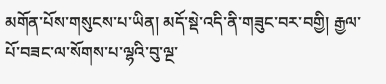མགོན་པོས་གསུངས་པ་ཡིན། མདོ་སྡེ་འདི་ནི་གཟུང་བར་བགྱི། རྒྱལ་པོ་བཟང་ལ་སོགས་པ་ལྷའི་བུ་ལྔ་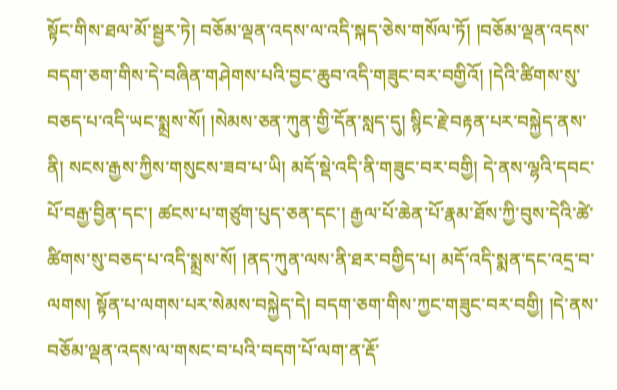སྟོང་གིས་ཐལ་མོ་སྦྱར་ཏེ། བཅོམ་ལྡན་འདས་ལ་འདི་སྐད་ཅེས་གསོལ་ཏོ། །བཅོམ་ལྡན་འདས་བདག་ཅག་གིས་དེ་བཞིན་གཤེགས་པའི་བྱང་ཆུབ་འདི་གཟུང་བར་བགྱིའོ། །དེའི་ཚིགས་སུ་བཅད་པ་འདི་ཡང་སྨྲས་སོ། །སེམས་ཅན་ཀུན་གྱི་དོན་སླད་དུ། སྙིང་རྗེ་བརྟན་པར་བསྐྱེད་ནས་ནི། སངས་རྒྱས་ཀྱིས་གསུངས་ཟབ་པ་ཡི། མདོ་སྡེ་འདི་ནི་གཟུང་བར་བགྱི། དེ་ནས་ལྷའི་དབང་པོ་བརྒྱ་བྱིན་དང་། ཚངས་པ་གཙུག་པུད་ཅན་དང་། རྒྱལ་པོ་ཆེན་པོ་རྣམ་ཐོས་ཀྱི་བུས་དེའི་ཚེ་ཚིགས་སུ་བཅད་པ་འདི་སྨྲས་སོ། །ནད་ཀུན་ལས་ནི་ཐར་བགྱིད་པ། མདོ་འདི་སྨན་དང་འདྲ་བ་ལགས། སྟོན་པ་ལགས་པར་སེམས་བསྐྱེད་དེ། བདག་ཅག་གིས་ཀྱང་གཟུང་བར་བགྱི། །དེ་ནས་བཅོམ་ལྡན་འདས་ལ་གསང་བ་པའི་བདག་པོ་ལག་ན་རྡོ་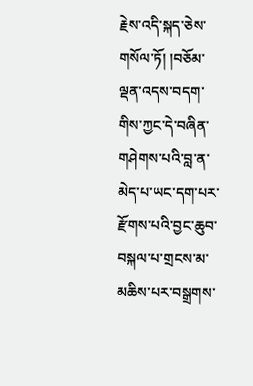རྗེས་འདི་སྐད་ཅེས་གསོལ་ཏོ། །བཅོམ་ལྡན་འདས་བདག་གིས་ཀྱང་དེ་བཞིན་གཤེགས་པའི་བླ་ན་མེད་པ་ཡང་དག་པར་རྫོགས་པའི་བྱང་ཆུབ་བསྐལ་པ་གྲངས་མ་མཆིས་པར་བསྒྲགས་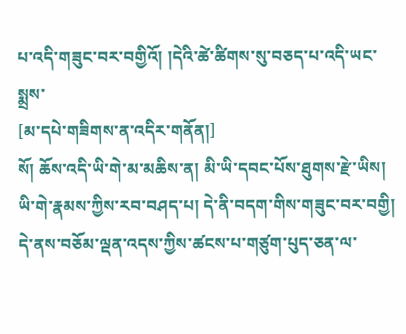པ་འདི་གཟུང་བར་བགྱིའོ། །དེའི་ཚེ་ཚིགས་སུ་བཅད་པ་འདི་ཡང་སྨྲས་
[མ་དཔེ་གཟིགས་ན་འདིར་གནོན།]
སོ། ཆོས་འདི་ཡི་གེ་མ་མཆིས་ན། མི་ཡི་དབང་པོས་ཐུགས་རྫེ་ཡིས། ཡི་གེ་རྣམས་ཀྱིས་རབ་བཤད་པ། དེ་ནི་བདག་གིས་གཟུང་བར་བགྱི། དེ་ནས་བཅོམ་ལྡན་འདས་ཀྱིས་ཚངས་པ་གཙུག་པུད་ཅན་ལ་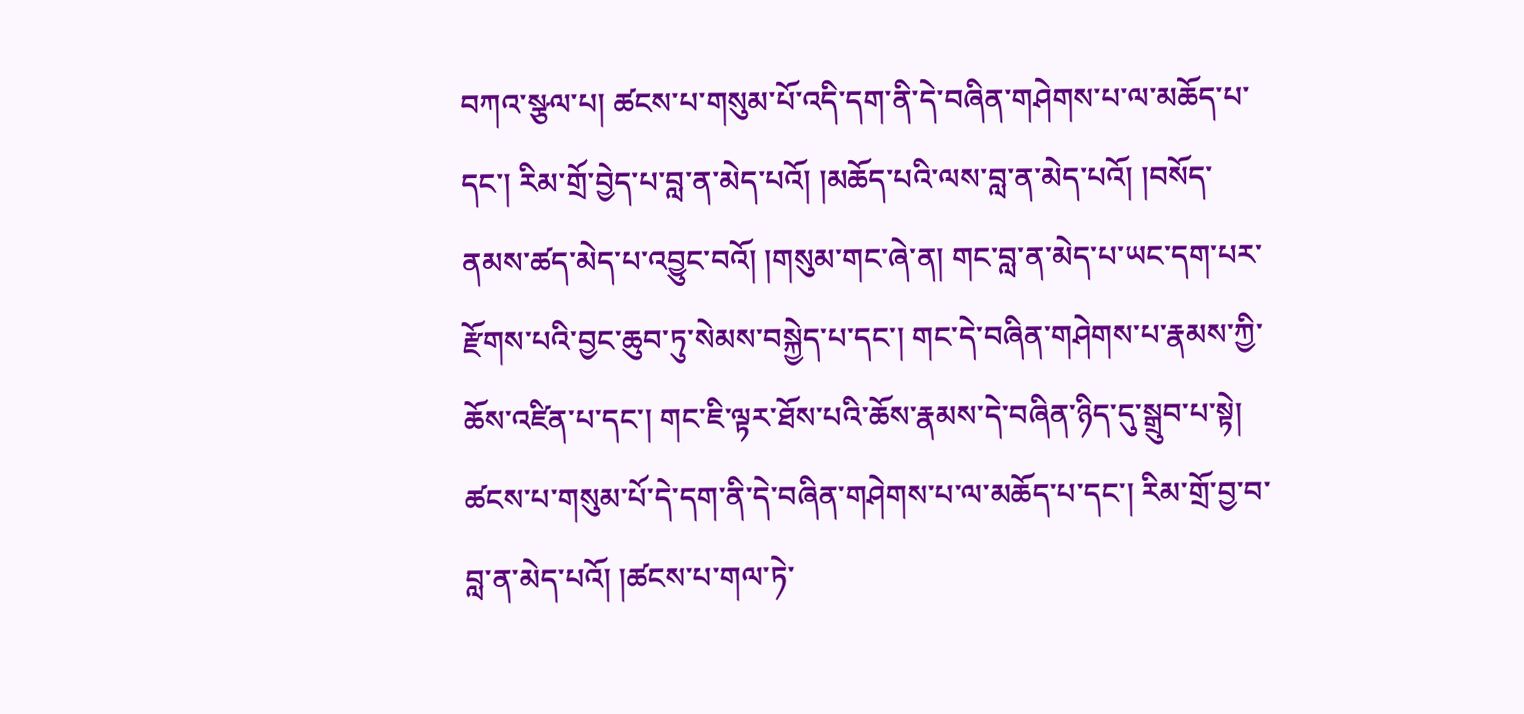བཀའ་སྩལ་པ། ཚངས་པ་གསུམ་པོ་འདི་དག་ནི་དེ་བཞིན་གཤེགས་པ་ལ་མཆོད་པ་དང་། རིམ་གྲོ་བྱེད་པ་བླ་ན་མེད་པའོ། །མཆོད་པའི་ལས་བླ་ན་མེད་པའོ། །བསོད་ནམས་ཚད་མེད་པ་འབྱུང་བའོ། །གསུམ་གང་ཞེ་ན། གང་བླ་ན་མེད་པ་ཡང་དག་པར་རྫོགས་པའི་བྱང་ཆུབ་ཏུ་སེམས་བསྐྱེད་པ་དང་། གང་དེ་བཞིན་གཤེགས་པ་རྣམས་ཀྱི་ཆོས་འཛིན་པ་དང་། གང་ཇི་ལྟར་ཐོས་པའི་ཆོས་རྣམས་དེ་བཞིན་ཉིད་དུ་སྒྲུབ་པ་སྟེ། ཚངས་པ་གསུམ་པོ་དེ་དག་ནི་དེ་བཞིན་གཤེགས་པ་ལ་མཆོད་པ་དང་། རིམ་གྲོ་བྱ་བ་བླ་ན་མེད་པའོ། །ཚངས་པ་གལ་ཏེ་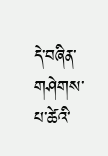དེ་བཞིན་གཤེགས་པ་ཚེའི་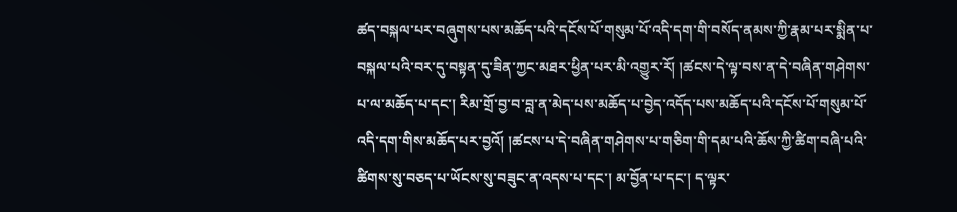ཚད་བསྐལ་པར་བཞུགས་པས་མཆོད་པའི་དངོས་པོ་གསུམ་པོ་འདི་དག་གི་བསོད་ནམས་ཀྱི་རྣམ་པར་སྨིན་པ་བསྐལ་པའི་བར་དུ་བསྟན་དུ་ཟིན་ཀྱང་མཐར་ཕྱིན་པར་མི་འགྱུར་རོ། །ཚངས་དེ་ལྟ་བས་ན་དེ་བཞིན་གཤེགས་པ་ལ་མཆོད་པ་དང་། རིམ་གྲོ་བྱ་བ་བླ་ན་མེད་པས་མཆོད་པ་བྱེད་འདོད་པས་མཆོད་པའི་དངོས་པོ་གསུམ་པོ་འདི་དག་གིས་མཆོད་པར་བྱའོ། །ཚངས་པ་དེ་བཞིན་གཤེགས་པ་གཅིག་གི་དམ་པའི་ཆོས་ཀྱི་ཚིག་བཞི་པའི་ཚིགས་སུ་བཅད་པ་ཡོངས་སུ་བཟུང་ན་འདས་པ་དང་། མ་བྱོན་པ་དང་། ད་ལྟར་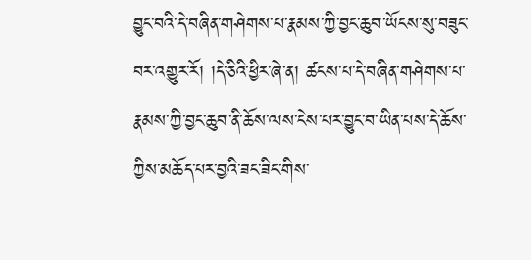བྱུང་བའི་དེ་བཞིན་གཤེགས་པ་རྣམས་ཀྱི་བྱང་ཆུབ་ཡོངས་སུ་བཟུང་བར་འགྱུར་རོ། །དེ་ཅིའི་ཕྱིར་ཞེ་ན། ཚངས་པ་དེ་བཞིན་གཤེགས་པ་རྣམས་ཀྱི་བྱང་ཆུབ་ནི་ཆོས་ལས་ངེས་པར་བྱུང་བ་ཡིན་པས་དེ་ཆོས་ཀྱིས་མཆོད་པར་བྱའི་ཟང་ཟིང་གིས་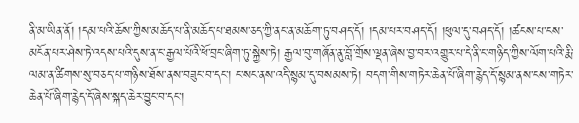ནི་མ་ཡིན་ནོ། །དམ་པའི་ཆོས་ཀྱིས་མཆོད་པ་ནི་མཆོད་པ་ཐམས་ཅད་ཀྱི་ནང་ན་མཆོག་ཏུ་བཤད་དོ། །དམ་པར་བཤད་དོ། །ཕུལ་དུ་བཤད་དོ། །ཚངས་པ་ངས་མངོན་པར་ཤེས་ཏེ་འདས་པའི་དུས་ན་ང་རྒྱལ་པོའི་ཕོ་བྲང་ཞིག་ཏུ་སྐྱེས་ཏེ། རྒྱལ་བུ་གཞོན་ནུ་བློ་གྲོས་ལྡན་ཞེས་བྱ་བར་འགྱུར་པ་དེ་ནི་ང་གཉིད་ཀྱིས་ལོག་པའི་རྨི་ལམ་ན་ཚིགས་སུ་བཅད་པ་གཉིས་ཐོས་ནས་བཟུང་བ་དང་། ང་སང་ནས་འདི་སྙམ་དུ་བསམས་ཏེ། བདག་གིས་གཏེར་ཆེན་པོ་ཞིག་རྙེད་དོ་སྙམ་ནས་ངས་གཏེར་ཆེན་པོ་ཞིག་རྙེད་དོ་ཞེས་སྐད་ཆེར་བྱུང་བ་དང་།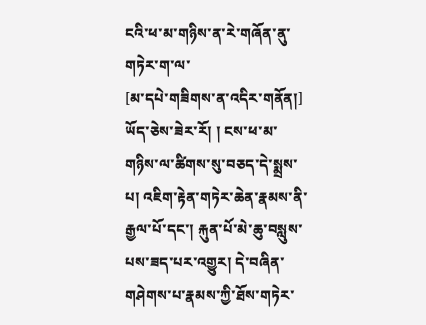ངའི་ཕ་མ་གཉིས་ན་རེ་གཞོན་ནུ་གཏེར་ག་ལ་
[མ་དཔེ་གཟིགས་ན་འདིར་གནོན།]
ཡོད་ཅེས་ཟེར་རོ། ། ངས་ཕ་མ་གཉིས་ལ་ཚིགས་སུ་བཅད་དེ་སྨྲས་པ། འཇིག་རྟེན་གཏེར་ཆེན་རྣམས་ནི་རྒྱལ་པོ་དང་། རྐུན་པོ་མེ་ཆུ་བསླུས་པས་ཟད་པར་འགྱུར། དེ་བཞིན་གཤེགས་པ་རྣམས་ཀྱི་ཐོས་གཏེར་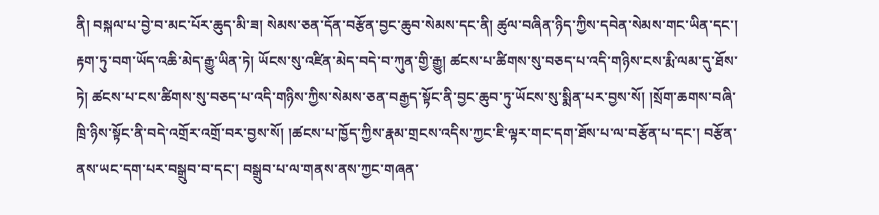ནི། བསྐལ་པ་བྱེ་བ་མང་པོར་ཆུད་མི་ཟ། སེམས་ཅན་དོན་བརྩོན་བྱང་ཆུབ་སེམས་དང་ནི། ཚུལ་བཞིན་ཉིད་ཀྱིས་དབེན་སེམས་གང་ཡིན་དང་། རྟག་ཏུ་བག་ཡོད་འཆི་མེད་རྒྱུ་ཡིན་ཏེ། ཡོངས་སུ་འཛིན་མེད་བདེ་བ་ཀུན་གྱི་རྒྱུ། ཚངས་པ་ཚིགས་སུ་བཅད་པ་འདི་གཉིས་ངས་རྨི་ལམ་དུ་ཐོས་ཏེ། ཚངས་པ་ངས་ཚིགས་སུ་བཅད་པ་འདི་གཉིས་ཀྱིས་སེམས་ཅན་བརྒྱད་སྟོང་ནི་བྱང་ཆུབ་ཏུ་ཡོངས་སུ་སྨིན་པར་བྱས་སོ། །སྲོག་ཆགས་བཞི་ཁྲི་ཉིས་སྟོང་ནི་བདེ་འགྲོར་འགྲོ་བར་བྱས་སོ། །ཚངས་པ་ཁྱོད་ཀྱིས་རྣམ་གྲངས་འདིས་ཀྱང་ཇི་ལྟར་གང་དག་ཐོས་པ་ལ་བརྩོན་པ་དང་། བརྩོན་ནས་ཡང་དག་པར་བསྒྲུབ་བ་དང་། བསྒྲུབ་པ་ལ་གནས་ནས་ཀྱང་གཞན་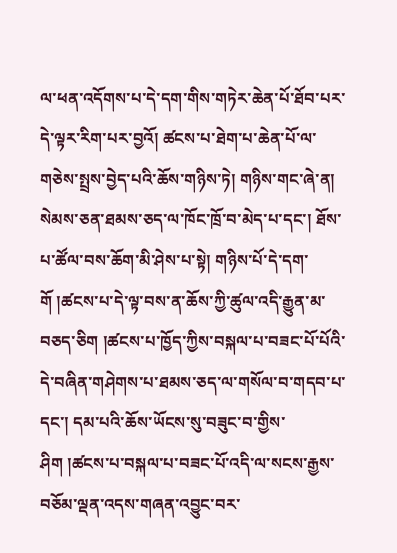ལ་ཕན་འདོགས་པ་དེ་དག་གིས་གཏེར་ཆེན་པོ་ཐོབ་པར་དེ་ལྟར་རིག་པར་བྱའོ། ཚངས་པ་ཐེག་པ་ཆེན་པོ་ལ་གཅེས་སྤྲས་བྱེད་པའི་ཆོས་གཉིས་ཏེ། གཉིས་གང་ཞེ་ན། སེམས་ཅན་ཐམས་ཅད་ལ་ཁོང་ཁྲོ་བ་མེད་པ་དང་། ཐོས་པ་ཚོལ་བས་ཆོག་མི་ཤེས་པ་སྟེ། གཉིས་པོ་དེ་དག་གོ །ཚངས་པ་དེ་ལྟ་བས་ན་ཆོས་ཀྱི་ཚུལ་འདི་རྒྱུན་མ་བཅད་ཅིག །ཚངས་པ་ཁྱོད་ཀྱིས་བསྐལ་པ་བཟང་པོ་པོའི་དེ་བཞིན་གཤེགས་པ་ཐམས་ཅད་ལ་གསོལ་བ་གདབ་པ་དང་། དམ་པའི་ཆོས་ཡོངས་སུ་བཟུང་བ་གྱིས་ཤིག །ཚངས་པ་བསྐལ་པ་བཟང་པོ་འདི་ལ་སངས་རྒྱས་བཅོམ་ལྡན་འདས་གཞན་འབྱུང་བར་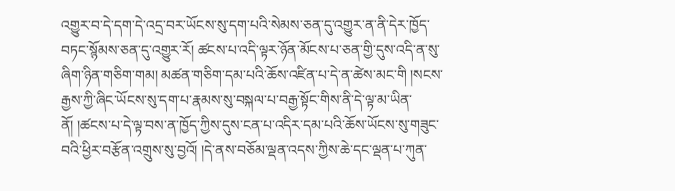འགྱུར་བ་དེ་དག་དེ་འདྲ་བར་ཡོངས་སུ་དག་པའི་སེམས་ཅན་དུ་འགྱུར་ན་ནི་དེར་ཁྱོད་བཏང་སྙོམས་ཅན་དུ་འགྱུར་རོ། ཚངས་པ་འདི་ལྟར་ཉོན་མོངས་པ་ཅན་གྱི་དུས་འདི་ན་སུ་ཞིག་ཉིན་གཅིག་གམ། མཚན་གཅིག་དམ་པའི་ཆོས་འཛིན་པ་དེ་ན་ཚེས་མང་གི །སངས་རྒྱས་ཀྱི་ཞིང་ཡོངས་སུ་དག་པ་རྣམས་སུ་བསྐལ་པ་བརྒྱ་སྟོང་གིས་ནི་དེ་ལྟ་མ་ཡིན་ནོ། །ཚངས་པ་དེ་ལྟ་བས་ན་ཁྱོད་ཀྱིས་དུས་ངན་པ་འདིར་དམ་པའི་ཆོས་ཡོངས་སུ་གཟུང་བའི་ཕྱིར་བརྩོན་འགྲུས་སུ་བྱའོ། །དེ་ནས་བཅོམ་ལྡན་འདས་ཀྱིས་ཆེ་དང་ལྡན་པ་ཀུན་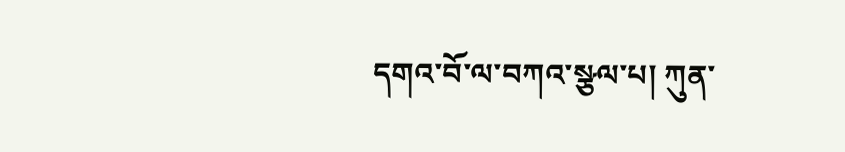དགའ་བོ་ལ་བཀའ་སྩལ་པ། ཀུན་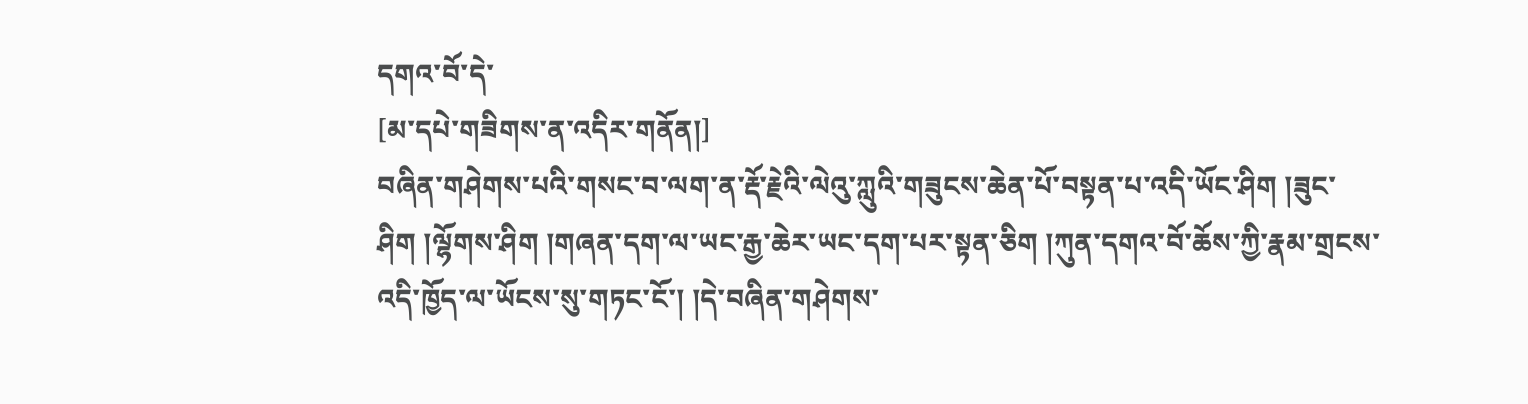དགའ་བོ་དེ་
[མ་དཔེ་གཟིགས་ན་འདིར་གནོན།]
བཞིན་གཤེགས་པའི་གསང་བ་ལག་ན་རྡོ་རྗེའི་ལེའུ་ཀླུའི་གཟུངས་ཆེན་པོ་བསྟན་པ་འདི་ཡོང་ཤིག །ཟུང་ཤིག །ལྷོགས་ཤིག །གཞན་དག་ལ་ཡང་རྒྱ་ཆེར་ཡང་དག་པར་སྟན་ཅིག །ཀུན་དགའ་བོ་ཆོས་ཀྱི་རྣམ་གྲངས་འདི་ཁྱོད་ལ་ཡོངས་སུ་གཏང་ངོ་། །དེ་བཞིན་གཤེགས་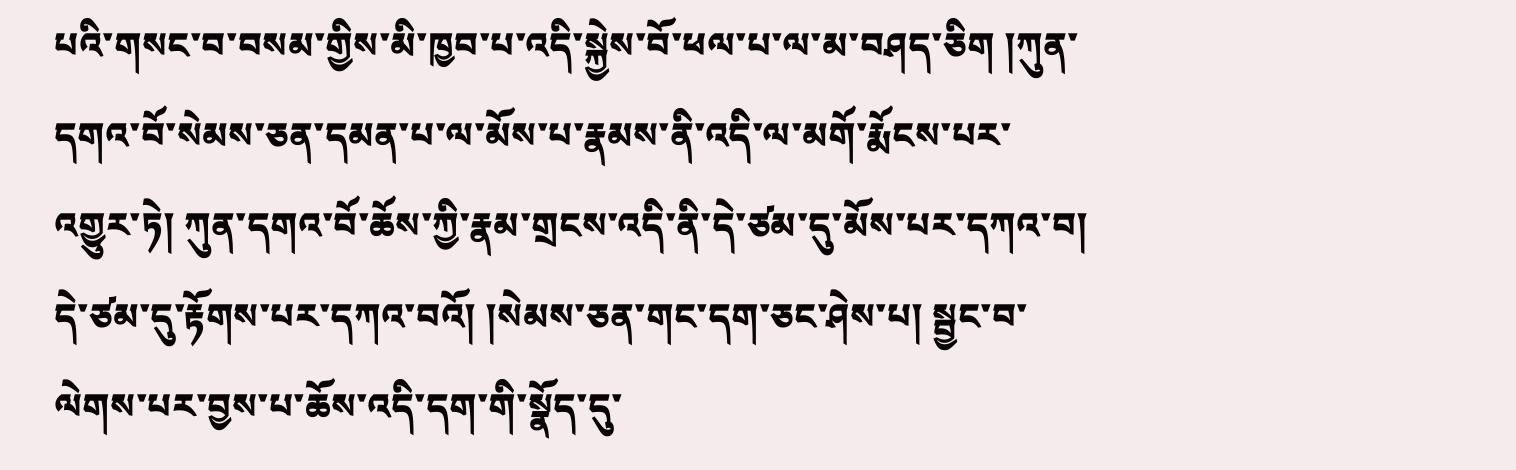པའི་གསང་བ་བསམ་གྱིས་མི་ཁྱབ་པ་འདི་སྐྱེས་བོ་ཕལ་པ་ལ་མ་བཤད་ཅིག །ཀུན་དགའ་བོ་སེམས་ཅན་དམན་པ་ལ་མོས་པ་རྣམས་ནི་འདི་ལ་མགོ་རྨོངས་པར་འགྱུར་ཏེ། ཀུན་དགའ་བོ་ཆོས་ཀྱི་རྣམ་གྲངས་འདི་ནི་དེ་ཙམ་དུ་མོས་པར་དཀའ་བ། དེ་ཙམ་དུ་རྟོགས་པར་དཀའ་བའོ། །སེམས་ཅན་གང་དག་ཅང་ཤེས་པ། སྦྱང་བ་ལེགས་པར་བྱས་པ་ཆོས་འདི་དག་གི་སྣོད་དུ་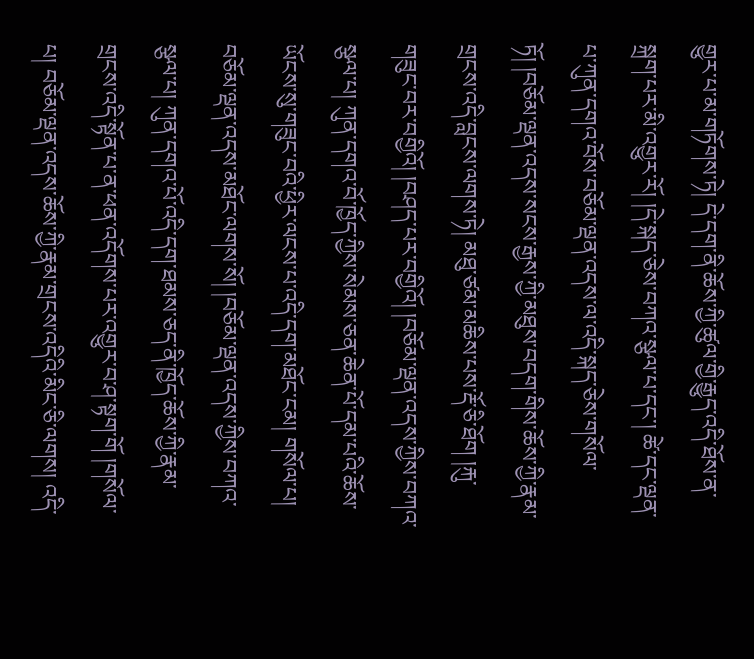གྱུར་པ་མ་གཏོགས་ཏེ། དེ་དག་ནི་ཆོས་ཀྱི་ཚུལ་གྱི་རྒྱུད་འདི་ཐོས་ན་སྐྲག་པར་མི་འགྱུར་རོ། །དེ་སྐད་ཅེས་བཀའ་སྩལ་པ་དང་། ཚེ་དང་ལྡན་པ་ཀུན་དགའ་བོས་བཅོམ་ལྡན་འདས་ལ་འདི་སྐད་ཅེས་གསོལ་ཏོ། །བཅོམ་ལྡན་འདས་སངས་རྒྱས་ཀྱི་མཐུས་བདག་གིས་ཆོས་ཀྱི་རྣམ་གྲངས་འདི་བླངས་ལགས་ཏེ། མཐུ་ཙམ་མཆིས་པས་རྡོ་ཅི་ཐོག །རྐུ་གཟུང་བར་བགྱིའོ། །བཤད་པར་བགྱིའོ། །བཅོམ་ལྡན་འདས་ཀྱིས་བཀའ་སྩལ་པ། ཀུན་དགའ་བོ་ཁྱོད་ཀྱིས་སེམས་ཅན་ཆེན་པོ་དམ་པའི་ཆོས་ཡོངས་སུ་གཟུང་བའི་ཕྱིར་ལངས་པ་འདི་དག་མཐོང་ངམ། གསོལ་པ། བཅོམ་ལྡན་འདས་མཐོང་ལགས་སོ། །བཅོམ་ལྡན་འདས་ཀྱིས་བཀའ་སྩལ་པ། ཀུན་དགའ་པོ་འདི་དག་ཐམས་ཅད་ནི་ཁྱོད་ཆོས་ཀྱི་རྣམ་གྲངས་འདི་སྟོན་པ་ན་ཕན་འདོགས་པར་འགྱུར་བ་ཤ་སྟག་གོ །གསོལ་པ། བཅོམ་ལྡན་འདས་ཆོས་ཀྱི་རྣམ་གྲངས་འདིའི་མིང་ཅི་ལགས། འདི་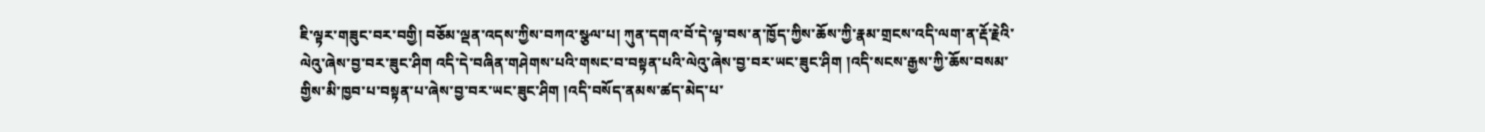ཇི་ལྟར་གཟུང་བར་བགྱི། བཅོམ་ལྡན་འདས་ཀྱིས་བཀའ་སྩལ་པ། ཀུན་དགའ་བོ་དེ་ལྟ་བས་ན་ཁྱོད་ཀྱིས་ཆོས་ཀྱི་རྣམ་གྲངས་འདི་ལག་ན་རྡོ་རྗེའི་ལེའུ་ཞེས་བྱ་བར་ཟུང་ཤིག འདི་དེ་བཞིན་གཤེགས་པའི་གསང་བ་བསྟན་པའི་ལེའུ་ཞེས་བྱ་བར་ཡང་ཟུང་ཤིག །འདི་སངས་རྒྱས་ཀྱི་ཆོས་བསམ་གྱིས་མི་ཁྱབ་པ་བསྟན་པ་ཞེས་བྱ་བར་ཡང་ཟུང་ཤིག །འདི་བསོད་ནམས་ཚད་མེད་པ་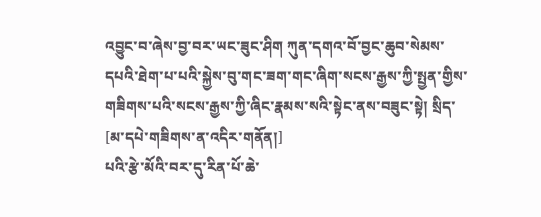འབྱུང་བ་ཞེས་བྱ་བར་ཡང་ཟུང་ཤིག ཀུན་དགའ་བོ་བྱང་ཆུབ་སེམས་དཔའི་ཐེག་པ་པའི་སྐྱེས་བུ་གང་ཟག་གང་ཞིག་སངས་རྒྱས་ཀྱི་སྤྱན་གྱིས་གཟིགས་པའི་སངས་རྒྱས་ཀྱི་ཞིང་རྣམས་སའི་སྟེང་ནས་བཟུང་སྟེ། སྲིད་
[མ་དཔེ་གཟིགས་ན་འདིར་གནོན།]
པའི་རྩེ་མོའི་བར་དུ་རིན་པོ་ཆེ་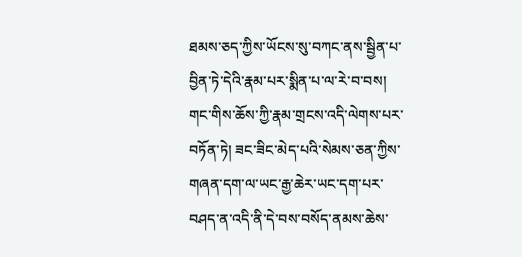ཐམས་ཅད་ཀྱིས་ཡོངས་སུ་བཀང་ནས་སྦྱིན་པ་བྱིན་ཏེ་དེའི་རྣམ་པར་སྨིན་པ་ལ་རེ་བ་བས། གང་གིས་ཆོས་ཀྱི་རྣམ་གྲངས་འདི་ལེགས་པར་བཏོན་ཏེ། ཟང་ཟིང་མེད་པའི་སེམས་ཅན་ཀྱིས་གཞན་དག་ལ་ཡང་རྒྱ་ཆེར་ཡང་དག་པར་བཤད་ན་འདི་ནི་དེ་བས་བསོད་ནམས་ཆེས་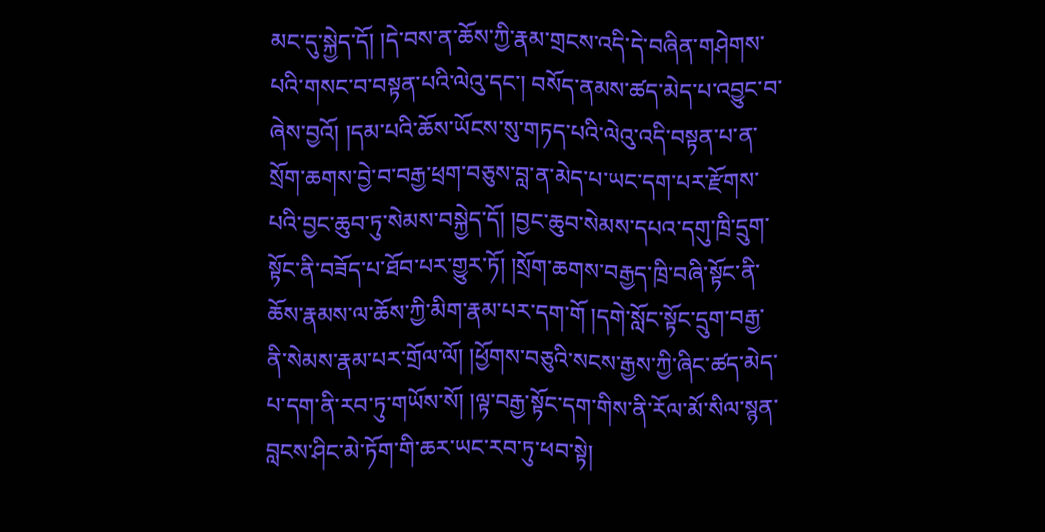མང་དུ་སྐྱེད་དོ། །དེ་བས་ན་ཆོས་ཀྱི་རྣམ་གྲངས་འདི་དེ་བཞིན་གཤེགས་པའི་གསང་བ་བསྟན་པའི་ལེའུ་དང་། བསོད་ནམས་ཚད་མེད་པ་འབྱུང་བ་ཞེས་བྱའོ། །དམ་པའི་ཆོས་ཡོངས་སུ་གཏད་པའི་ལེའུ་འདི་བསྟན་པ་ན་སྲོག་ཆགས་བྱེ་བ་བརྒྱ་ཕྲག་བཅུས་བླ་ན་མེད་པ་ཡང་དག་པར་རྫོགས་པའི་བྱང་ཆུབ་ཏུ་སེམས་བསྐྱེད་དོ། །བྱང་ཆུབ་སེམས་དཔའ་དགུ་ཁྲི་དྲུག་སྟོང་ནི་བཟོད་པ་ཐོབ་པར་གྱུར་ཏོ། །སྲོག་ཆགས་བརྒྱད་ཁྲི་བཞི་སྟོང་ནི་ཆོས་རྣམས་ལ་ཆོས་ཀྱི་མིག་རྣམ་པར་དག་གོ །དགེ་སློང་སྟོང་དྲུག་བརྒྱ་ནི་སེམས་རྣམ་པར་གྲོལ་ལོ། །ཕྱོགས་བཅུའི་སངས་རྒྱས་ཀྱི་ཞིང་ཚད་མེད་པ་དག་ནི་རབ་ཏུ་གཡོས་སོ། །ལྟ་བརྒྱ་སྟོང་དག་གིས་ནི་རོལ་མོ་སིལ་སྙན་བླངས་ཤིང་མེ་ཏོག་གི་ཆར་ཡང་རབ་ཏུ་ཕབ་སྟེ།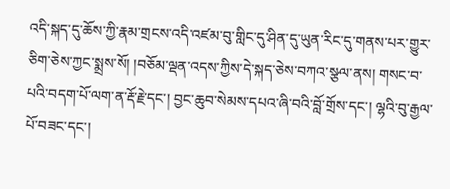འདི་སྐད་དུ་ཆོས་ཀྱི་རྣམ་གྲངས་འདི་འཛམ་བུ་གླིང་དུ་ཤིན་དུ་ཡུན་རིང་དུ་གནས་པར་གྱུར་ཅིག་ཅེས་ཀྱང་སྨྲས་སོ། །བཅོམ་ལྡན་འདས་ཀྱིས་དེ་སྐད་ཅེས་བཀའ་སྩལ་ནས། གསང་བ་པའི་བདག་པོ་ལག་ན་རྡོ་རྗེ་དང་། བྱང་ཆུབ་སེམས་དཔའ་ཞི་བའི་བློ་གྲོས་དང་། ལྷའི་བུ་རྒྱལ་པོ་བཟང་དང་།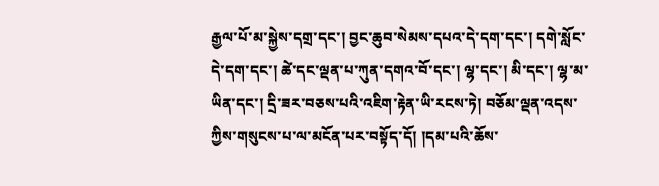རྒྱལ་པོ་མ་སྐྱེས་དགྲ་དང་། བྱང་ཆུབ་སེམས་དཔའ་དེ་དག་དང་། དགེ་སློང་དེ་དག་དང་། ཚེ་དང་ལྡན་པ་ཀུན་དགའ་བོ་དང་། ལྷ་དང་། མི་དང་། ལྷ་མ་ཡིན་དང་། དྲི་ཟར་བཅས་པའི་འཇིག་རྟེན་ཡི་རངས་ཏེ། བཅོམ་ལྡན་འདས་ཀྱིས་གསུངས་པ་ལ་མངོན་པར་བསྟོད་དོ། །དམ་པའི་ཆོས་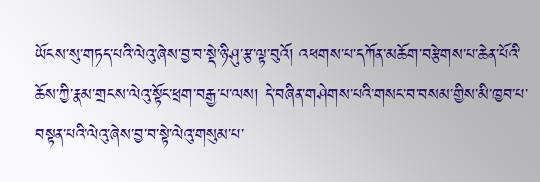ཡོངས་སུ་གཏད་པའི་ལེའུ་ཞེས་བྱ་བ་སྡེ་ཉི་ཤུ་རྩ་ལྟ་བུའོ། འཕགས་པ་དཀོན་མཆོག་བརྩེགས་པ་ཆེན་པོའི་ཆོས་ཀྱི་རྣམ་གྲངས་ལེའུ་སྟོང་ཕྲག་བརྒྱ་པ་ལས། དེ་བཞིན་གཤེགས་པའི་གསང་བ་བསམ་གྱིས་མི་ཁྱབ་པ་བསྟན་པའི་ལེའུ་ཞེས་བྱ་བ་སྟེ་ལེའུ་གསུམ་པ་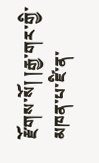རྫོགས་སོ། །རྒྱ་གར་གྱི་མཁན་པ་ཛི་ན་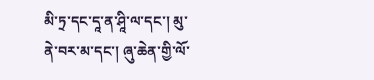མི་ཏྲ་དང་དཱ་ན་ཤཱི་ལ་དང་། མུ་ནེ་བར་མ་དང་། ཞུ་ཆེན་གྱི་ལོ་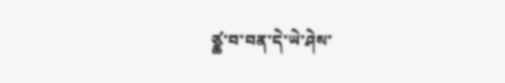ཙྪ་བ་བན་དེ་ཡེ་ཤེས་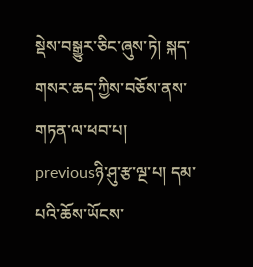སྡེས་བསྒྱུར་ཅིང་ཞུས་ཏེ། སྐད་གསར་ཆད་ཀྱིས་བཅོས་ནས་གཏན་ལ་ཕབ་པ།
previousཉི་ཤུ་རྩ་ལྔ་པ། དམ་པའི་ཆོས་ཡོངས་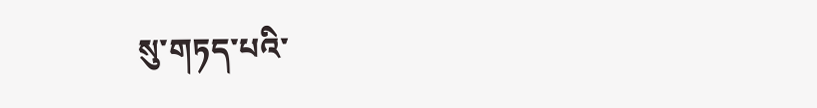སུ་གཏད་པའི་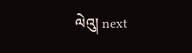ལེའུ། next